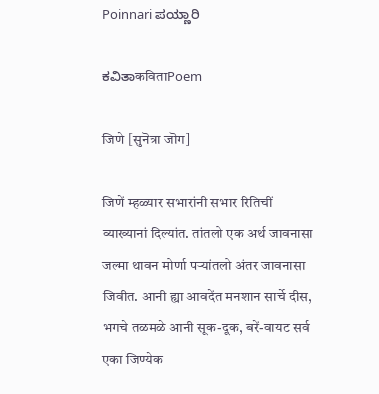Poinnari ಪಯ್ಣಾರಿ

ಕವಿತಾकविताPoem

जिणे [सुनॆत्रा जॊग]

जिणें म्हळ्यार सभारांनी सभार रितिचीं व्याख्यानां दिल्यांत. तांतलो एक अर्थ जावनासा जल्मा थावन मोर्णा पऱ्यांतलो अंतर जावनासा जिवीत. आनी ह्या आवदेंत मनशान सार्चे दीस, भगचे तळमळे आनी सूक-दूक, बरें-वायट सर्व एका जिण्येक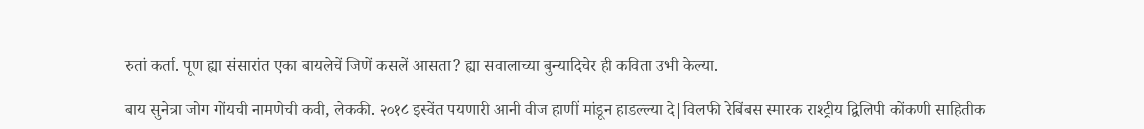रुतां कर्ता. पूण ह्या संसारांत एका बायलेचें जिणें कसलें आसता? ह्या सवालाच्या बुन्यादिचेर ही कविता उभी केल्या.

बाय सुनेत्रा जोग गोंयची नामणेची कवी, लेककी. २०१८ इस्वेंत पयणारी आनी वीज हाणीं मांडून हाड‌ल्ल्या दे|विलफी रेबिंबस स्मारक राश्ट्रीय द्विलिपी कोंकणी साहितीक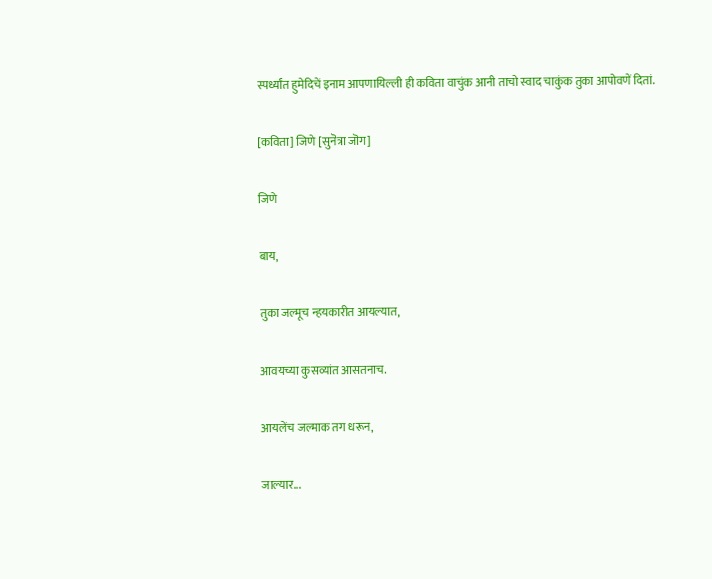स्पर्ध्यांत हुमेदिचें इनाम आपणायिल्ली ही कविता वाचुंक आनी ताचो स्वाद चाकुंक तुका आपोवणें दितां.

[कविता] जिणे [सुनॆत्रा जॊग]

जिणे

बाय,

तुका जल्मूच न्हयकारीत आयल्यात,

आवयच्या कुसव्यांत आसतनाच.

आयलेंच जल्माक तग धरून,

जाल्यार...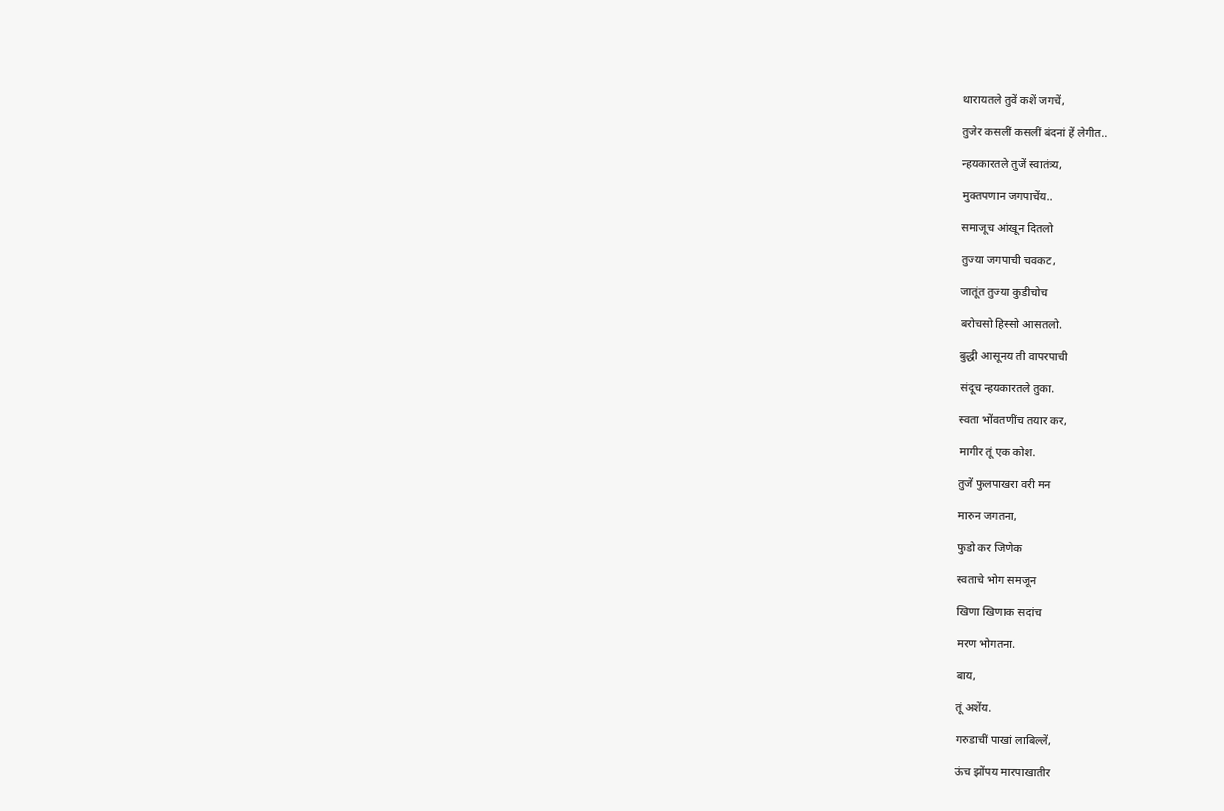थारायतले तुवें कशें जगचें,

तुजेर कसलीं कसलीं बंदनां हें लेगीत..

न्हयकारतले तुजें स्वातंत्र्य,

मुक्तपणान जगपाचेंय..

समाजूच आंखून दितलो

तुज्या जगपाची चवकट,

जातूंत तुज्या कुडीचोच

बरोचसो हिस्सो आसतलो.

बुद्धी आसूनय ती वापरपाची

संदूच न्हयकारतले तुका.

स्वता भोंवतणींच तयार कर,

मागीर तूं एक कोश.

तुजें फुलपाखरा वरी मन

मारुन जगतना,

फुडो कर जिणेक

स्वताचे भोग समजून

खिणा खिणाक सदांच

मरण भोगतना.

बाय,

तूं अशेंय.

गरुडाचीं पाखां लाबिल्लें,

ऊंच झोंपय मारपाखातीर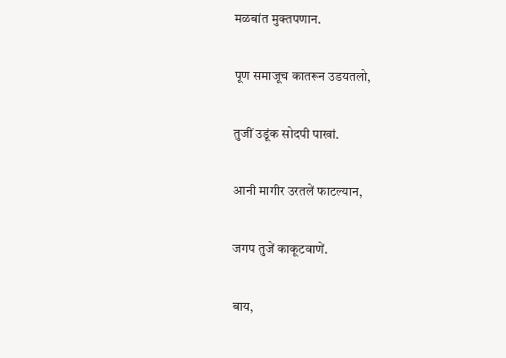मळबांत मुक्तपणान.

पूण समाजूच कातरून उडयतलो,

तुजीं उडूंक सोदपी पाखां.

आनी मागीर उरतलें फाटल्यान,

जगप तुजें काकूटवाणें.

बाय,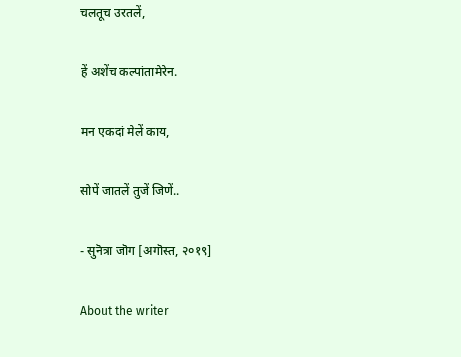चलतूच उरतलें,

हें अशेंच कल्पांतामेरेन.

मन एकदां मेलें काय,

सोपें जातलें तुजें जिणें..

- सुनॆत्रा जॊग [अगॊस्त, २०१९]

About the writer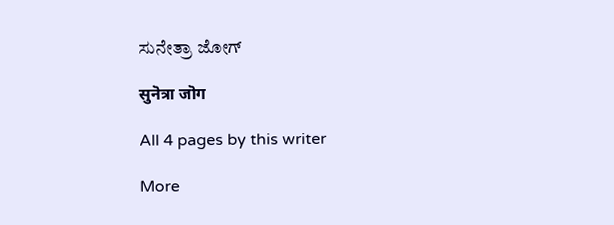ಸುನೇತ್ರಾ ಜೋಗ್

सुनॆत्रा जॊग

All 4 pages by this writer

More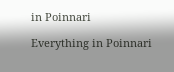in Poinnari

Everything in Poinnari